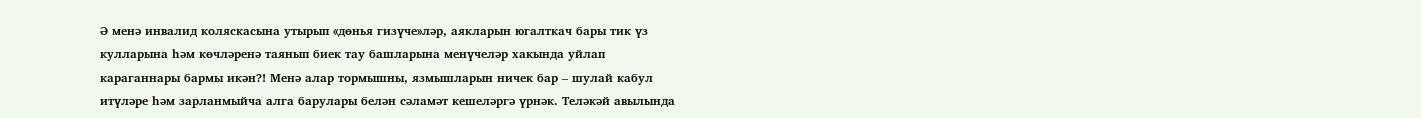Ә менә инвалид коляскасына утырып «дөнья гизүче»ләр, аякларын югалткач бары тик үз кулларына һәм көчләренә таянып биек тау башларына менүчеләр хакында уйлап караганнары бармы икән?! Менә алар тормышны, язмышларын ничек бар – шулай кабул итүләре һәм зарланмыйча алга барулары белән сәламәт кешеләргә үрнәк. Теләкәй авылында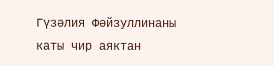Гүзәлия Фәйзуллинаны каты чир аяктан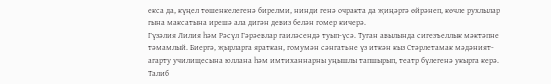екса да, күңел төшенкелегенә бирелми, нинди генә очракта да җиңәргә өйрәнеп, көчле рухлылар гына максатына ирешә ала дигән девиз белән гомер кичерә.
Гүзәлия Лилия һәм Рәсүл Гәрәевлар гаиләсендә туып-үсә. Туган авылында сигезъеллык мәктәпне тәмамлый. Биергә, җырларга яраткан, гомумән сәнгатьне үз иткән кыз Стәрлетамак мәдәният-агарту училищесына юллана һәм имтиханнарны уңышлы тапшырып, театр бүлегенә укырга керә. Талиб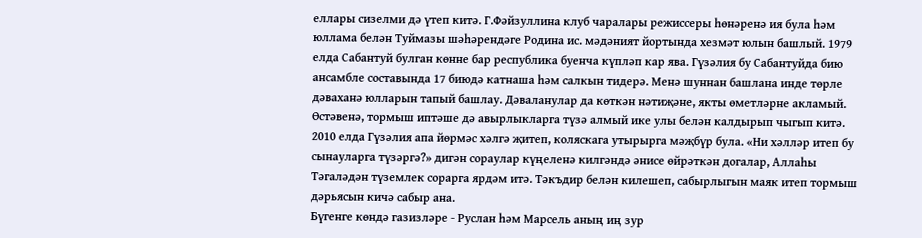еллары сизелми дә үтеп китә. Г.Фәйзуллина клуб чаралары режиссеры һөнәренә ия була һәм юллама белән Туймазы шәһәрендәге Родина ис. мәдәният йортында хезмәт юлын башлый. 1979 елда Сабантуй булган көнне бар республика буенча күпләп кар ява. Гүзәлия бу Сабантуйда бию ансамбле составында 17 биюдә катнаша һәм салкын тидерә. Менә шуннан башлана инде төрле дәваханә юлларын тапый башлау. Дәваланулар да көткән нәтиҗәне, якты өметләрне акламый. Өстәвенә, тормыш иптәше дә авырлыкларга түзә алмый ике улы белән калдырып чыгып китә. 2010 елда Гүзәлия апа йөрмәс хәлгә җитеп, коляскага утырырга мәҗбүр була. «Ни хәлләр итеп бу сынауларга түзәргә?» дигән сораулар күңеленә килгәндә әнисе өйрәткән догалар, Аллаһы Тәгаләдән түземлек сорарга ярдәм итә. Тәкъдир белән килешеп, сабырлыгын маяк итеп тормыш дәрьясын кичә сабыр ана.
Бүгенге көндә газизләре - Руслан һәм Марсель аның иң зур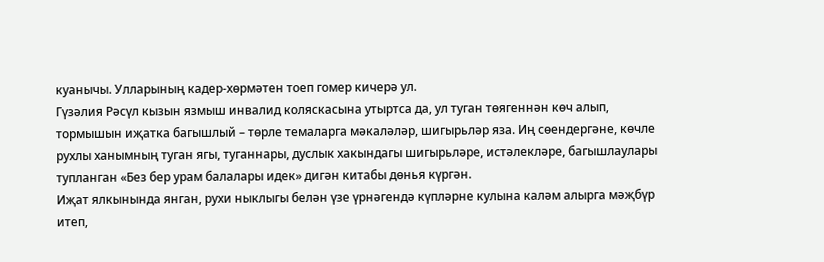куанычы. Улларының кадер-хөрмәтен тоеп гомер кичерә ул.
Гүзәлия Рәсүл кызын язмыш инвалид коляскасына утыртса да, ул туган төягеннән көч алып, тормышын иҗатка багышлый – төрле темаларга мәкаләләр, шигырьләр яза. Иң сөендергәне, көчле рухлы ханымның туган ягы, туганнары, дуслык хакындагы шигырьләре, истәлекләре, багышлаулары тупланган «Без бер урам балалары идек» дигән китабы дөнья күргән.
Иҗат ялкынында янган, рухи ныклыгы белән үзе үрнәгендә күпләрне кулына каләм алырга мәҗбүр итеп,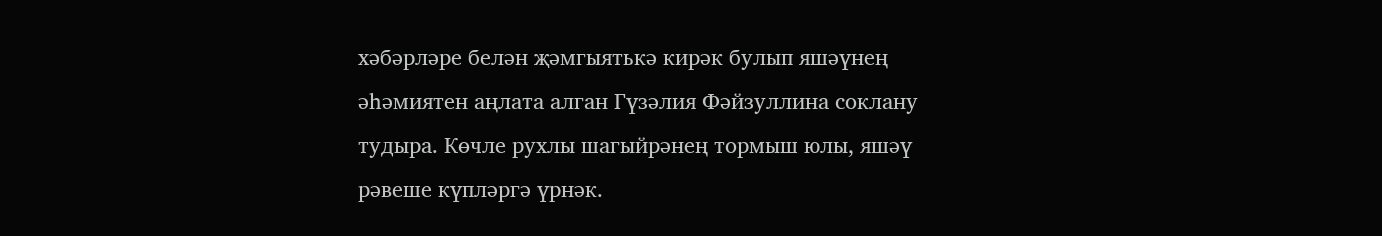хәбәрләре белән җәмгыятькә кирәк булып яшәүнең әһәмиятен аңлата алган Гүзәлия Фәйзуллина соклану тудыра. Көчле рухлы шагыйрәнең тормыш юлы, яшәү рәвеше күпләргә үрнәк.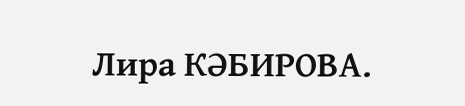Лира КӘБИРОВА.